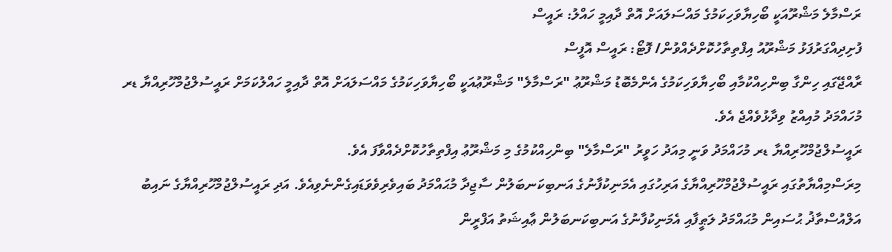ރަސްމާލެ މަޝްރޫއަކީ ބޯހިޔާވަހިކަމުގެ މައްސަލައަށް އޮތް ދާއިމީ ހައްލު: ރައީސް
ފުށިދިއްގަރުފަޅު މަޝްރޫއު އިފްތިތާހުކޮށްދެއްވުން/ ފޮޓޯ: ރައީސް އޮފީސް
ރާއްޖޭގައި ހިންގާ ބިންހިއްކުމާއި ބޯހިޔާވަހިކަމުގެ އެންމެބޮޑު މަޝްރޫޢު "ރަސްމާލެ" މަޝްރޫޢުއަކީ ބޯހިޔާވަހިކަމުގެ މައްސަލައަށް އޮތް ދާއިމީ ހައްލުކަމަށް ރައީސުލްޖުމްހޫރިއްޔާ ޑރ މުހައްމަދު މުއިއްޒު ވިދާޅުވެއްޖެ އެވެ.
ރައީސުލްޖުމްހޫރިއްޔާ ޑރ މުހައްމަދު ވަނީ މިއަދު ހަވީރު "ރަސްމާލެ" ބިންހިއްކުމުގެ މި މަޝްރޫޢު އިފްތިތާހުކޮށްދެއްވާފަ އެވެ.
މިރަސްމިއްޔާތުގައި ރައީސުލްޖުމްހޫރިއްޔާގެ އަރިހުގައި އެމަނިކުފާނުގެ އަނބިކަނބަލުން ސާޖިދާ މުޙައްމަދު ބައިވެރިވެވަޑައިގެންނެވިއެވެ. އަދި ރައީސުލްޖުމްހޫރިއްޔާގެ ނައިބު އަލްއުސްތާޛު ޙުސައިން މުޙައްމަދު ލަޠީފާއި އެމަނިކުފާނުގެ އަނބިކަނބަލުން ޢާއިޝަތު އަފްރީން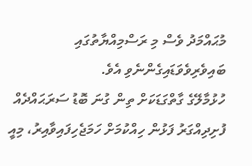މުޙައްމަދު ވެސް މި ރަސްމިއްޔާތުގައި ބައިވެރިވެވަޑައިގެންނެވި އެވެ.
ހުޅުމާލޭގެ ގާތްގަޑަކަށް ތިން ގުނަ ބޮޑު ސަރަޙައްދެއް ފުށިދިއްގަރު ފަޅުން ހިއްކުމަށް ހަމަޖެހިފައިވާއިރު، މިއީ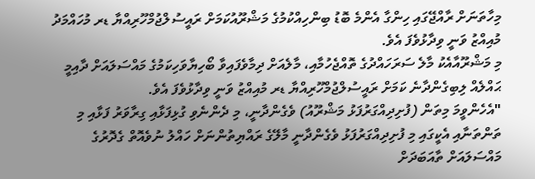މިހާތަނަށް ރާއްޖޭގައި ހިންގާ އެންމެ ބޮޑު ބިންހިއްކުމުގެ މަޝްރޫއުކަމަށް ރައީސުލްޖުމްހޫރިއްޔާ ޑރ މުހައްމަދު މުއިއްޒު ވަނީ ވިދާޅުވެފަ އެވެ.
މި މަޝްރޫއާއެކު މާލެ ސަރަހައްދުގެ ތޮއްޖެހުމާއި، މާލެއަށް ދިމާވެފައިވާ ބޯހިޔާވަހިކަމުގެ މައްސަލައަށް ދާއިމީ ޙައްލެއް ލިބިގެންދާނެ ކަމަށް ރައީސުލްޖުމްހޫރިއްޔާ ޑރ މުއިއްޒު ވަނީ ވިދާޅުވެފަ އެވެ.
"އެހެންވީމަ މިތަން (ފުށިދިއްގަރުފަޅު މަޝްރޫއު) ވެގެންދާނީ، މި ދެންނެވި ގުޅިފަޅާއި ގިރާވަރު ފަޅާއި މި ތަންތަނާއި އެކީގައި މި ފުށިދިއްގަރުފަޅު ވެގެންދާނީ މާލޭގެ ރައްޔިތުންނަށް ހައްލު ނުވެއޮތް ގެދޮރުގެ މައްސަލައަށް ތާއަބަދަށް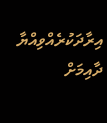އިރާދަކުރެއްވިއްޔާ ދާއިމަށް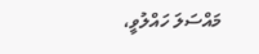މައްސަލަ ހައްލުވީ،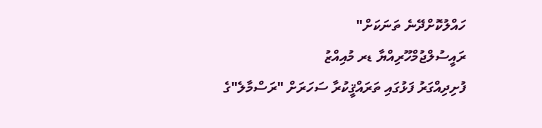ހައްލުކޮށްދޭނެ ތަނަކަށް"
ރައީސުލްޖުމްހޫރިއްޔާ ޑރ މުއިއްޒު
ފުށިދިއްގަރު ފަޅުގައި ތަރައްޤީކުރާ ސަހަރަށް "ރަސްމާލެ"ގެ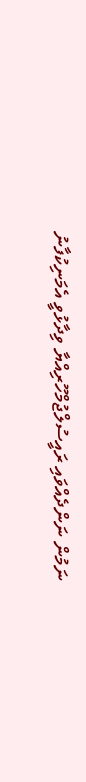ނަމުން ނަންދެއްވައި ރައީސުލްޖުމްހޫރިއްޔާ ވިދާޅުވީ އެމަނިކުފާނު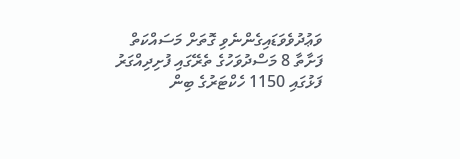ވަޢުދުވެވަޑައިގެންނެވި ގޮތަށް މަސައްކަތް ފަށާތާ 8 މަސްދުވަހުގެ ތެރޭގައި ފުށިދިއްގަރު ފަޅުގައި 1150 ހެކްޓަރުގެ ބިން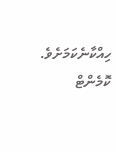ހިއްކާނެކަމަށެވެ.
ކޮމެންޓް